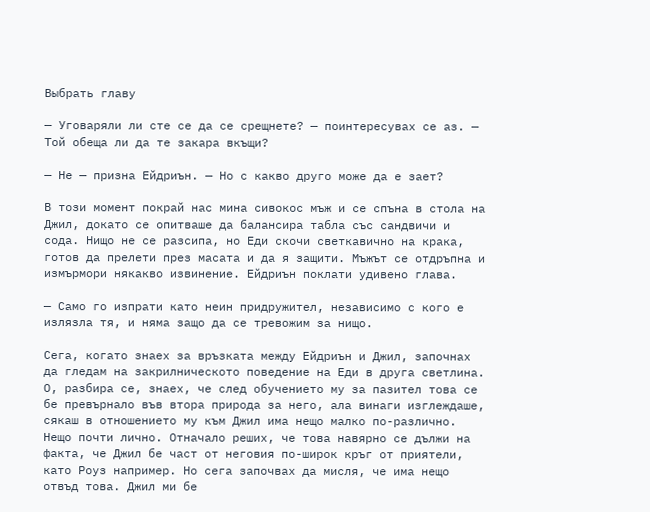Выбрать главу

— Уговаряли ли сте се да се срещнете? — поинтересувах се аз. — Той обеща ли да те закара вкъщи?

— Не — призна Ейдриън. — Но с какво друго може да е зает?

В този момент покрай нас мина сивокос мъж и се спъна в стола на Джил, докато се опитваше да балансира табла със сандвичи и сода. Нищо не се разсипа, но Еди скочи светкавично на крака, готов да прелети през масата и да я защити. Мъжът се отдръпна и измърмори някакво извинение. Ейдриън поклати удивено глава.

— Само го изпрати като неин придружител, независимо с кого е излязла тя, и няма защо да се тревожим за нищо.

Сега, когато знаех за връзката между Ейдриън и Джил, започнах да гледам на закрилническото поведение на Еди в друга светлина. О, разбира се, знаех, че след обучението му за пазител това се бе превърнало във втора природа за него, ала винаги изглеждаше, сякаш в отношението му към Джил има нещо малко по-различно. Нещо почти лично. Отначало реших, че това навярно се дължи на факта, че Джил бе част от неговия по-широк кръг от приятели, като Роуз например. Но сега започвах да мисля, че има нещо отвъд това. Джил ми бе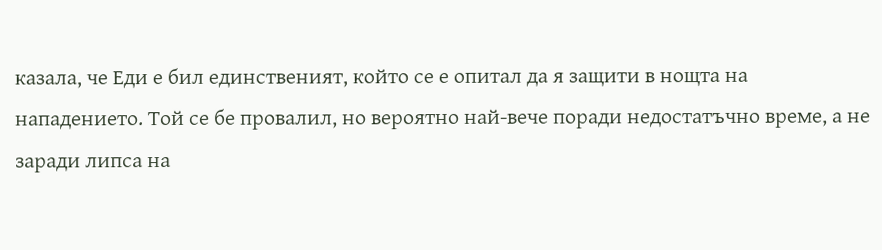казала, че Еди е бил единственият, който се е опитал да я защити в нощта на нападението. Той се бе провалил, но вероятно най-вече поради недостатъчно време, а не заради липса на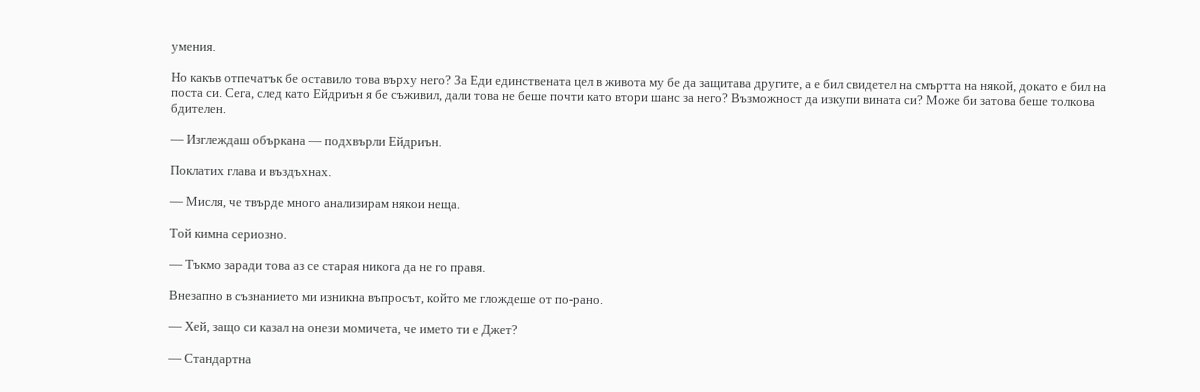умения.

Но какъв отпечатък бе оставило това върху него? За Еди единствената цел в живота му бе да защитава другите, а е бил свидетел на смъртта на някой, докато е бил на поста си. Сега, след като Ейдриън я бе съживил, дали това не беше почти като втори шанс за него? Възможност да изкупи вината си? Може би затова беше толкова бдителен.

— Изглеждаш объркана — подхвърли Ейдриън.

Поклатих глава и въздъхнах.

— Мисля, че твърде много анализирам някои неща.

Той кимна сериозно.

— Тъкмо заради това аз се старая никога да не го правя.

Внезапно в съзнанието ми изникна въпросът, който ме глождеше от по-рано.

— Хей, защо си казал на онези момичета, че името ти е Джет?

— Стандартна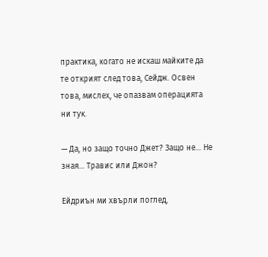практика, когато не искаш майките да те открият след това, Сейдж. Освен това, мислех, че опазвам операцията ни тук.

— Да, но защо точно Джет? Защо не… Не зная… Травис или Джон?

Ейдриън ми хвърли поглед,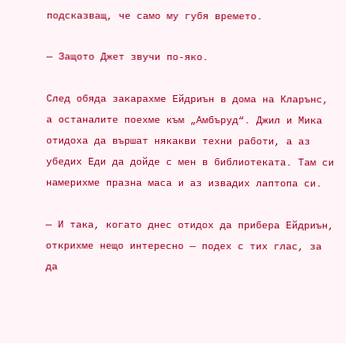подсказващ, че само му губя времето.

— Защото Джет звучи по-яко.

След обяда закарахме Ейдриън в дома на Кларънс, а останалите поехме към „Амбъруд“. Джил и Мика отидоха да вършат някакви техни работи, а аз убедих Еди да дойде с мен в библиотеката. Там си намерихме празна маса и аз извадих лаптопа си.

— И така, когато днес отидох да прибера Ейдриън, открихме нещо интересно — подех с тих глас, за да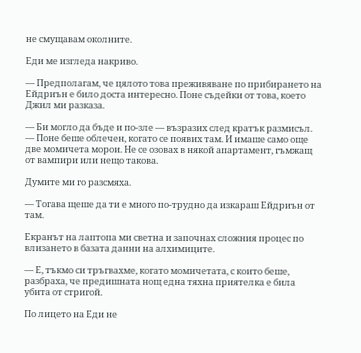не смущавам околните.

Еди ме изгледа накриво.

— Предполагам, че цялото това преживяване по прибирането на Ейдриън е било доста интересно. Поне съдейки от това, което Джил ми разказа.

— Би могло да бъде и по-зле — възразих след кратък размисъл. — Поне беше облечен, когато се появих там. И имаше само още две момичета морои. Не се озовах в някой апартамент, гъмжащ от вампири или нещо такова.

Думите ми го разсмяха.

— Тогава щеше да ти е много по-трудно да изкараш Ейдриън от там.

Екранът на лаптопа ми светна и започнах сложния процес по влизането в базата данни на алхимиците.

— Е, тъкмо си тръгвахме, когато момичетата, с които беше, разбраха, че предишната нощ една тяхна приятелка е била убита от стригой.

По лицето на Еди не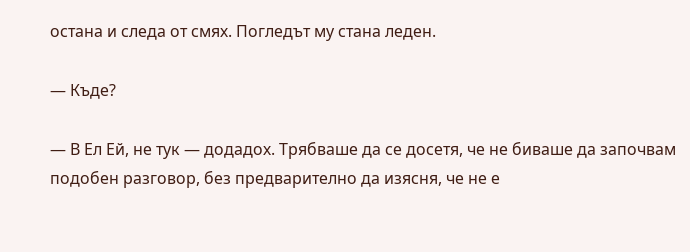остана и следа от смях. Погледът му стана леден.

— Къде?

— В Ел Ей, не тук — додадох. Трябваше да се досетя, че не биваше да започвам подобен разговор, без предварително да изясня, че не е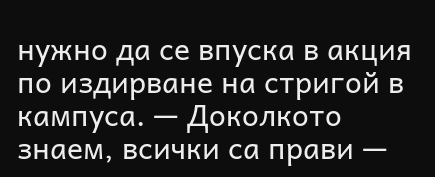нужно да се впуска в акция по издирване на стригой в кампуса. — Доколкото знаем, всички са прави —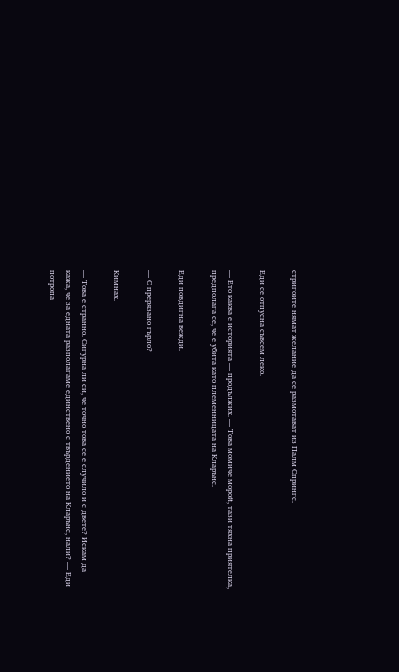стригоите нямат желание да се размотават из Палм Спрингс.

Еди се отпусна съвсем леко.

— Ето каква е историята — продължих. — Това момиче морой, тази тяхна приятелка, предполага се, че е убита като племенницата на Кларънс.

Еди повдигна вежди.

— С прерязано гърло?

Кимнах.

— Това е странно. Сигурна ли си, че точно това се е случило и с двете? Искам да кажа, че за едната разполагаме единствено с твърдението на Кларънс, нали? — Еди потропа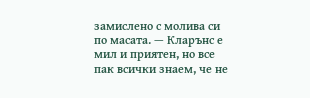замислено с молива си по масата. — Кларънс е мил и приятен, но все пак всички знаем, че не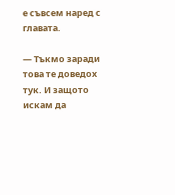е съвсем наред с главата.

— Тъкмо заради това те доведох тук. И защото искам да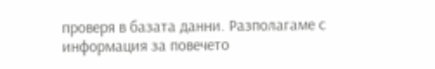проверя в базата данни. Разполагаме с информация за повечето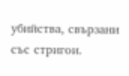убийства, свързани със стригои.